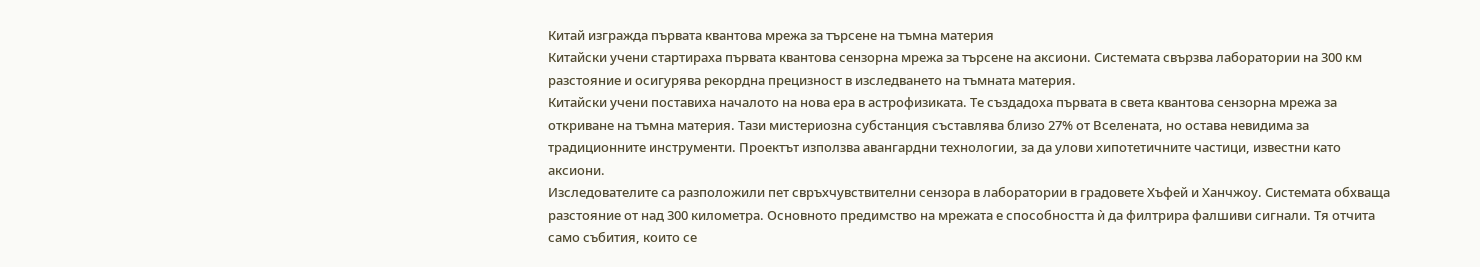Китай изгражда първата квантова мрежа за търсене на тъмна материя
Китайски учени стартираха първата квантова сензорна мрежа за търсене на аксиони. Системата свързва лаборатории на 300 км разстояние и осигурява рекордна прецизност в изследването на тъмната материя.
Китайски учени поставиха началото на нова ера в астрофизиката. Те създадоха първата в света квантова сензорна мрежа за откриване на тъмна материя. Тази мистериозна субстанция съставлява близо 27% от Вселената, но остава невидима за традиционните инструменти. Проектът използва авангардни технологии, за да улови хипотетичните частици, известни като аксиони.
Изследователите са разположили пет свръхчувствителни сензора в лаборатории в градовете Хъфей и Ханчжоу. Системата обхваща разстояние от над 300 километра. Основното предимство на мрежата е способността ѝ да филтрира фалшиви сигнали. Тя отчита само събития, които се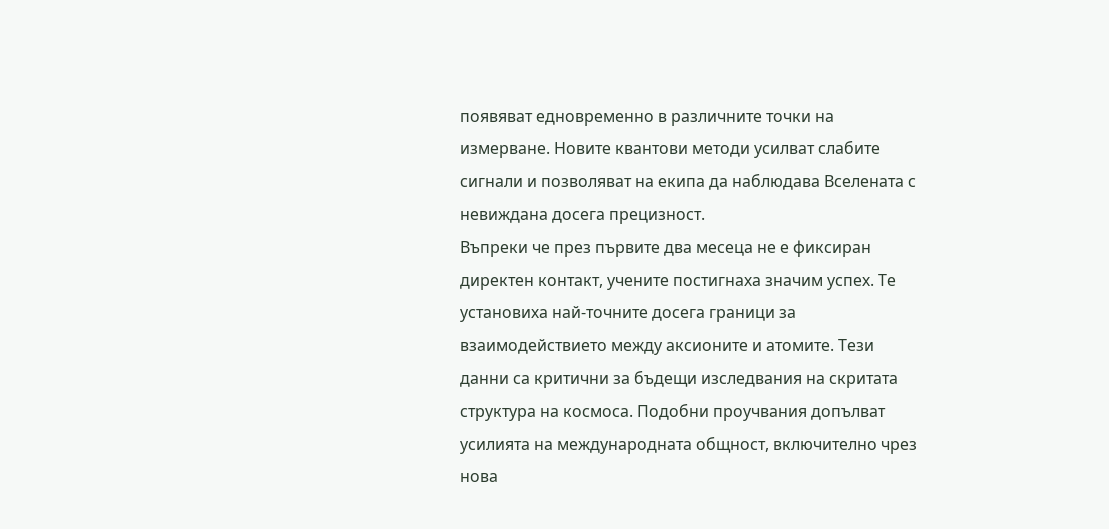появяват едновременно в различните точки на измерване. Новите квантови методи усилват слабите сигнали и позволяват на екипа да наблюдава Вселената с невиждана досега прецизност.
Въпреки че през първите два месеца не е фиксиран директен контакт, учените постигнаха значим успех. Те установиха най-точните досега граници за взаимодействието между аксионите и атомите. Тези данни са критични за бъдещи изследвания на скритата структура на космоса. Подобни проучвания допълват усилията на международната общност, включително чрез нова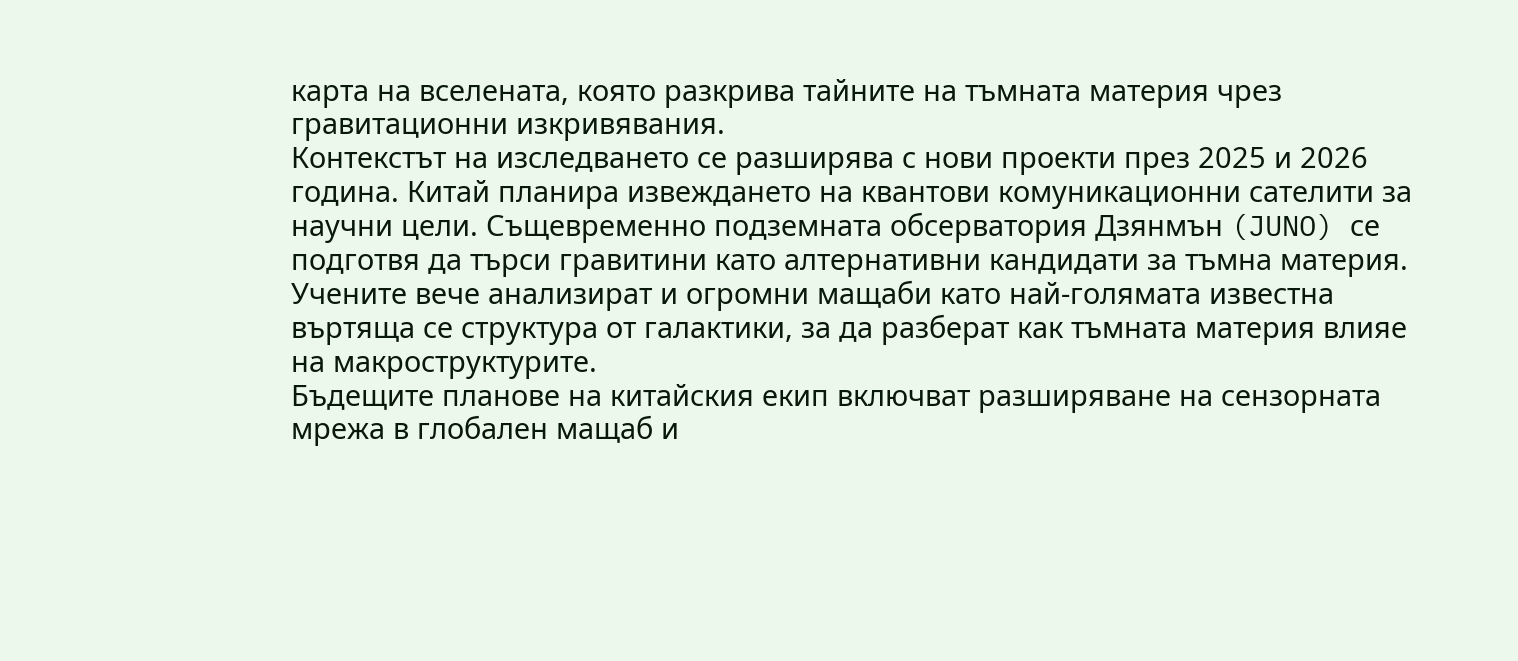карта на вселената, която разкрива тайните на тъмната материя чрез гравитационни изкривявания.
Контекстът на изследването се разширява с нови проекти през 2025 и 2026 година. Китай планира извеждането на квантови комуникационни сателити за научни цели. Същевременно подземната обсерватория Дзянмън (JUNO) се подготвя да търси гравитини като алтернативни кандидати за тъмна материя. Учените вече анализират и огромни мащаби като най-голямата известна въртяща се структура от галактики, за да разберат как тъмната материя влияе на макроструктурите.
Бъдещите планове на китайския екип включват разширяване на сензорната мрежа в глобален мащаб и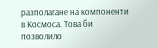разполагане на компоненти в Космоса. Това би позволило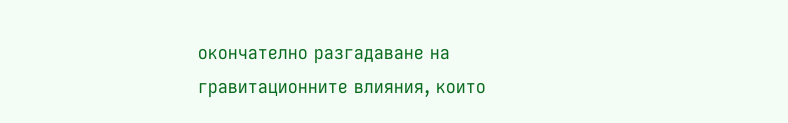окончателно разгадаване на гравитационните влияния, които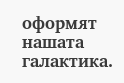оформят нашата галактика.